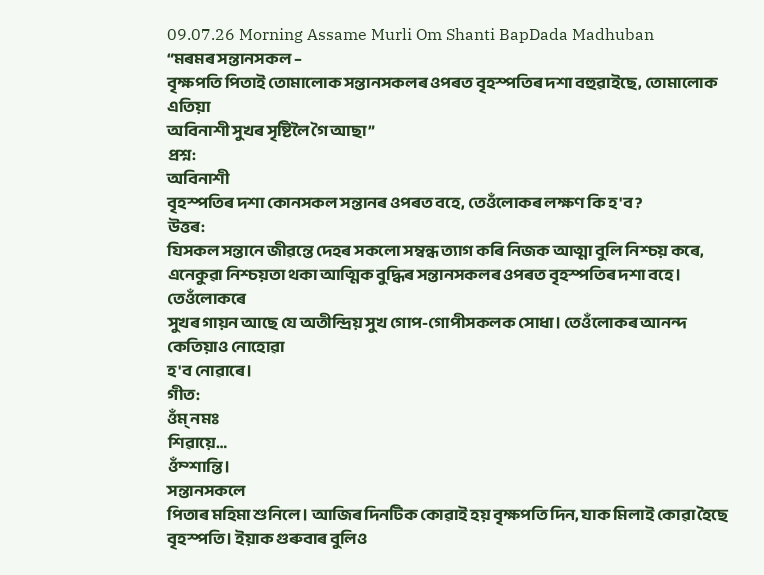09.07.26 Morning Assame Murli Om Shanti BapDada Madhuban
“মৰমৰ সন্তানসকল –
বৃক্ষপতি পিতাই তোমালোক সন্তানসকলৰ ওপৰত বৃহস্পতিৰ দশা বহুৱাইছে, তোমালোক এতিয়া
অবিনাশী সুখৰ সৃষ্টিলৈ গৈ আছা”
প্ৰশ্ন:
অবিনাশী
বৃহস্পতিৰ দশা কোনসকল সন্তানৰ ওপৰত বহে, তেওঁলোকৰ লক্ষণ কি হ'ব?
উত্তৰ:
যিসকল সন্তানে জীৱন্তে দেহৰ সকলো সম্বন্ধ ত্যাগ কৰি নিজক আত্মা বুলি নিশ্চয় কৰে,
এনেকুৱা নিশ্চয়তা থকা আত্মিক বুদ্ধিৰ সন্তানসকলৰ ওপৰত বৃহস্পতিৰ দশা বহে। তেওঁলোকৰে
সুখৰ গায়ন আছে যে অতীন্দ্ৰিয় সুখ গোপ-গোপীসকলক সোধা। তেওঁলোকৰ আনন্দ কেতিয়াও নোহোৱা
হ'ব নোৱাৰে।
গীত:
ওঁম্ নমঃ
শিৱায়ে…
ওঁম্শান্তি।
সন্তানসকলে
পিতাৰ মহিমা শুনিলে। আজিৰ দিনটিক কোৱাই হয় বৃক্ষপতি দিন, যাক মিলাই কোৱা হৈছে
বৃহস্পতি। ইয়াক গুৰুবাৰ বুলিও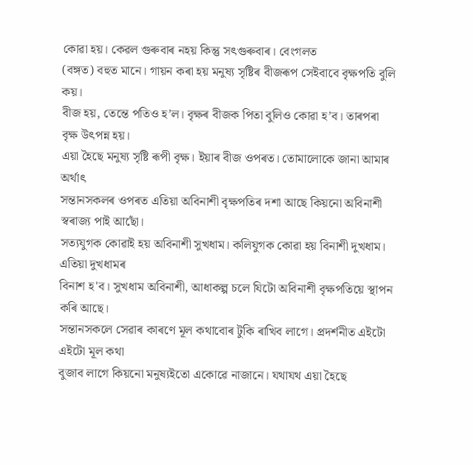কোৱা হয়। কেৱল গুৰুবাৰ নহয় কিন্তু সৎগুৰুবাৰ। বেংগলত
(বঙ্গত) বহুত মানে। গায়ন কৰা হয় মনুষ্য সৃষ্টিৰ বীজৰূপ সেইবাবে বৃক্ষপতি বুলি কয়।
বীজ হয়, তেন্তে পতিও হ’ল। বৃক্ষৰ বীজক পিতা বুলিও কোৱা হ’ব। তাৰপৰা বৃক্ষ উৎপন্ন হয়।
এয়া হৈছে মনুষ্য সৃষ্টি ৰূপী বৃক্ষ। ইয়াৰ বীজ ওপৰত। তোমালোকে জানা আমাৰ অৰ্থাৎ
সন্তানসকলৰ ওপৰত এতিয়া অবিনাশী বৃক্ষপতিৰ দশা আছে কিয়নো অবিনাশী স্বৰাজ্য পাই আছোঁ।
সত্যযুগক কোৱাই হয় অবিনাশী সুখধাম। কলিযুগক কোৱা হয় বিনাশী দুখধাম। এতিয়া দুখধামৰ
বিনাশ হ'ব। সুখধাম অবিনাশী, আধাকল্প চলে যিটো অবিনাশী বৃক্ষপতিয়ে স্থাপন কৰি আছে।
সন্তানসকলে সেৱাৰ কাৰণে মূল কথাবোৰ টুকি ৰাখিব লাগে। প্ৰদৰ্শনীত এইটো এইটো মূল কথা
বুজাব লাগে কিয়নো মনুষ্যইতো একোৱে নাজানে। যথাযথ এয়া হৈছে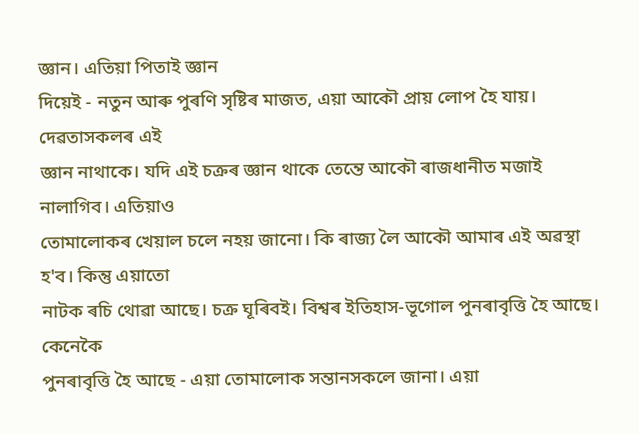জ্ঞান। এতিয়া পিতাই জ্ঞান
দিয়েই - নতুন আৰু পুৰণি সৃষ্টিৰ মাজত, এয়া আকৌ প্ৰায় লোপ হৈ যায়। দেৱতাসকলৰ এই
জ্ঞান নাথাকে। যদি এই চক্ৰৰ জ্ঞান থাকে তেন্তে আকৌ ৰাজধানীত মজাই নালাগিব। এতিয়াও
তোমালোকৰ খেয়াল চলে নহয় জানো। কি ৰাজ্য লৈ আকৌ আমাৰ এই অৱস্থা হ'ব। কিন্তু এয়াতো
নাটক ৰচি থোৱা আছে। চক্ৰ ঘূৰিবই। বিশ্বৰ ইতিহাস-ভূগোল পুনৰাবৃত্তি হৈ আছে। কেনেকৈ
পুনৰাবৃত্তি হৈ আছে - এয়া তোমালোক সন্তানসকলে জানা। এয়া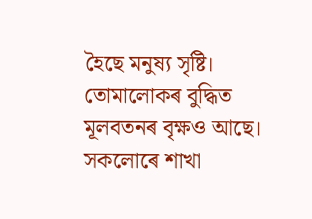হৈছে মনুষ্য সৃষ্টি।
তোমালোকৰ বুদ্ধিত মূলবতনৰ বৃক্ষও আছে। সকলোৰে শাখা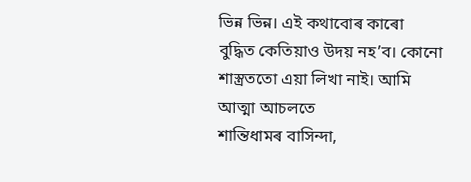ভিন্ন ভিন্ন। এই কথাবোৰ কাৰো
বুদ্ধিত কেতিয়াও উদয় নহ’ব। কোনো শাস্ত্ৰততো এয়া লিখা নাই। আমি আত্মা আচলতে
শান্তিধামৰ বাসিন্দা,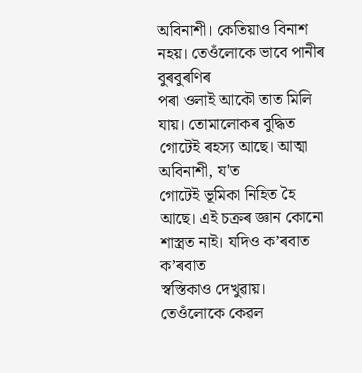অবিনাশী। কেতিয়াও বিনাশ নহয়। তেওঁলোকে ভাবে পানীৰ বুৰবুৰণিৰ
পৰা ওলাই আকৌ তাত মিলি যায়। তোমালোকৰ বুদ্ধিত গোটেই ৰহস্য আছে। আত্মা অবিনাশী, য'ত
গোটেই ভূমিকা নিহিত হৈ আছে। এই চক্ৰৰ জ্ঞান কোনো শাস্ত্ৰত নাই। যদিও ক’ৰবাত ক’ৰবাত
স্বস্তিকাও দেখুৱায়। তেওঁলোকে কেৱল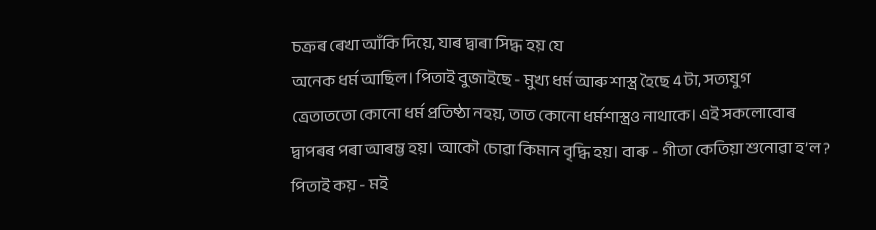চক্ৰৰ ৰেখা আঁকি দিয়ে, যাৰ দ্বাৰা সিদ্ধ হয় যে
অনেক ধৰ্ম আছিল। পিতাই বুজাইছে - মুখ্য ধৰ্ম আৰু শাস্ত্ৰ হৈছে 4 টা, সত্যযুগ
ত্ৰেতাততো কোনো ধৰ্ম প্ৰতিষ্ঠা নহয়, তাত কোনো ধৰ্মশাস্ত্ৰও নাথাকে। এই সকলোবোৰ
দ্বাপৰৰ পৰা আৰম্ভ হয়। আকৌ চোৱা কিমান বৃদ্ধি হয়। বাৰু - গীতা কেতিয়া শুনোৱা হ’ল?
পিতাই কয় - মই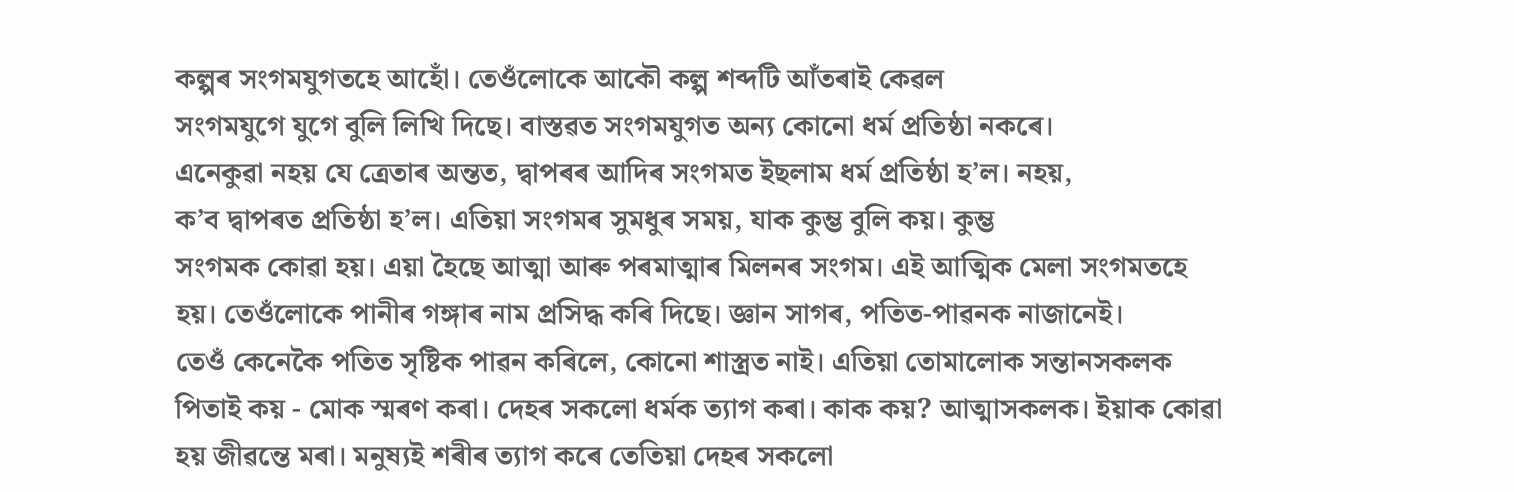কল্পৰ সংগমযুগতহে আহোঁ। তেওঁলোকে আকৌ কল্প শব্দটি আঁতৰাই কেৱল
সংগমযুগে যুগে বুলি লিখি দিছে। বাস্তৱত সংগমযুগত অন্য কোনো ধৰ্ম প্ৰতিষ্ঠা নকৰে।
এনেকুৱা নহয় যে ত্ৰেতাৰ অন্তত, দ্বাপৰৰ আদিৰ সংগমত ইছলাম ধৰ্ম প্ৰতিষ্ঠা হ’ল। নহয়,
ক’ব দ্বাপৰত প্ৰতিষ্ঠা হ’ল। এতিয়া সংগমৰ সুমধুৰ সময়, যাক কুম্ভ বুলি কয়। কুম্ভ
সংগমক কোৱা হয়। এয়া হৈছে আত্মা আৰু পৰমাত্মাৰ মিলনৰ সংগম। এই আত্মিক মেলা সংগমতহে
হয়। তেওঁলোকে পানীৰ গঙ্গাৰ নাম প্ৰসিদ্ধ কৰি দিছে। জ্ঞান সাগৰ, পতিত-পাৱনক নাজানেই।
তেওঁ কেনেকৈ পতিত সৃষ্টিক পাৱন কৰিলে, কোনো শাস্ত্ৰত নাই। এতিয়া তোমালোক সন্তানসকলক
পিতাই কয় - মোক স্মৰণ কৰা। দেহৰ সকলো ধৰ্মক ত্যাগ কৰা। কাক কয়? আত্মাসকলক। ইয়াক কোৱা
হয় জীৱন্তে মৰা। মনুষ্যই শৰীৰ ত্যাগ কৰে তেতিয়া দেহৰ সকলো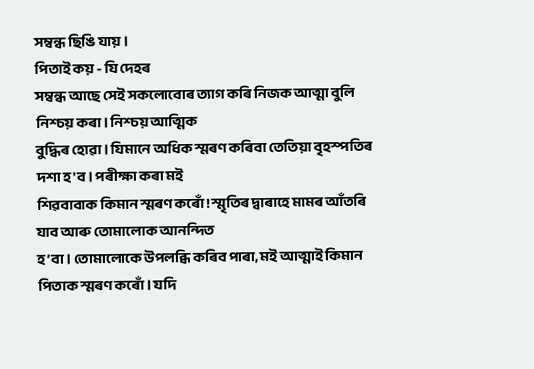সম্বন্ধ ছিঙি যায়।
পিতাই কয় - যি দেহৰ
সম্বন্ধ আছে সেই সকলোবোৰ ত্যাগ কৰি নিজক আত্মা বুলি নিশ্চয় কৰা। নিশ্চয় আত্মিক
বুদ্ধিৰ হোৱা। যিমানে অধিক স্মৰণ কৰিবা তেতিয়া বৃহস্পতিৰ দশা হ'ব। পৰীক্ষা কৰা মই
শিৱবাবাক কিমান স্মৰণ কৰোঁ! স্মৃতিৰ দ্বাৰাহে মামৰ আঁতৰি যাব আৰু তোমালোক আনন্দিত
হ’বা। তোমালোকে উপলব্ধি কৰিব পাৰা, মই আত্মাই কিমান পিতাক স্মৰণ কৰোঁ। যদি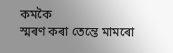কমকৈ
স্মৰণ কৰা তেন্তে মামৰো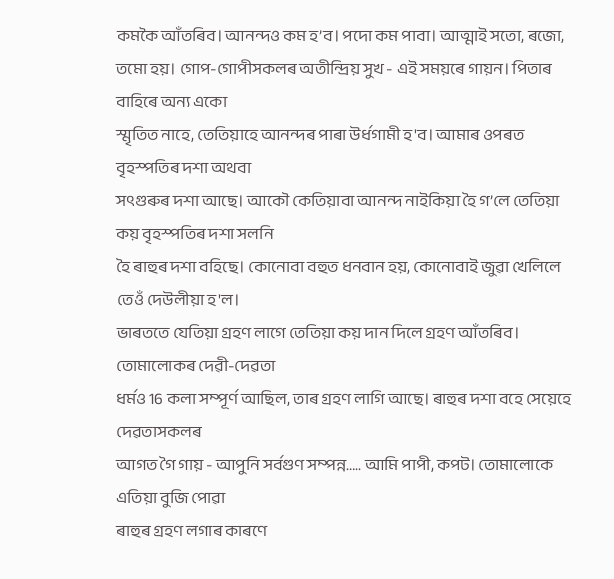কমকৈ আঁতৰিব। আনন্দও কম হ’ব। পদো কম পাবা। আত্মাই সতো, ৰজো,
তমো হয়। গোপ-গোপীসকলৰ অতীন্দ্ৰিয় সুখ - এই সময়ৰে গায়ন। পিতাৰ বাহিৰে অন্য একো
স্মৃতিত নাহে, তেতিয়াহে আনন্দৰ পাৰা উৰ্ধগামী হ'ব। আমাৰ ওপৰত বৃহস্পতিৰ দশা অথবা
সৎগুৰুৰ দশা আছে। আকৌ কেতিয়াবা আনন্দ নাইকিয়া হৈ গ’লে তেতিয়া কয় বৃহস্পতিৰ দশা সলনি
হৈ ৰাহুৰ দশা বহিছে। কোনোবা বহুত ধনবান হয়, কোনোবাই জুৱা খেলিলে তেওঁ দেউলীয়া হ'ল।
ভাৰততে যেতিয়া গ্ৰহণ লাগে তেতিয়া কয় দান দিলে গ্ৰহণ আঁতৰিব। তোমালোকৰ দেৱী-দেৱতা
ধৰ্মও 16 কলা সম্পূৰ্ণ আছিল, তাৰ গ্ৰহণ লাগি আছে। ৰাহুৰ দশা বহে সেয়েহে দেৱতাসকলৰ
আগত গৈ গায় - আপুনি সৰ্বগুণ সম্পন্ন….. আমি পাপী, কপট। তোমালোকে এতিয়া বুজি পোৱা
ৰাহুৰ গ্ৰহণ লগাৰ কাৰণে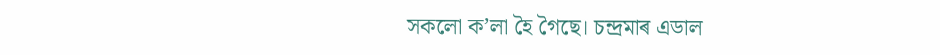সকলো ক’লা হৈ গৈছে। চন্দ্ৰমাৰ এডাল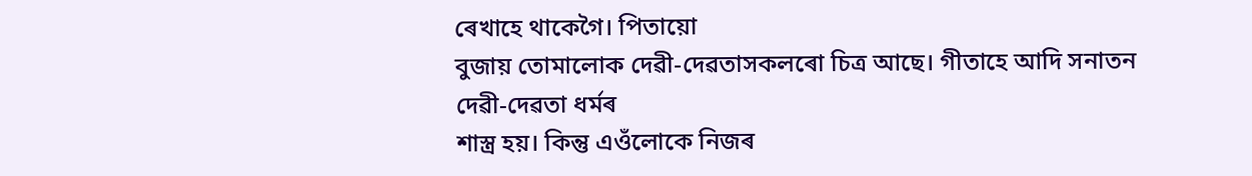ৰেখাহে থাকেগৈ। পিতায়ো
বুজায় তোমালোক দেৱী-দেৱতাসকলৰো চিত্ৰ আছে। গীতাহে আদি সনাতন দেৱী-দেৱতা ধৰ্মৰ
শাস্ত্ৰ হয়। কিন্তু এওঁলোকে নিজৰ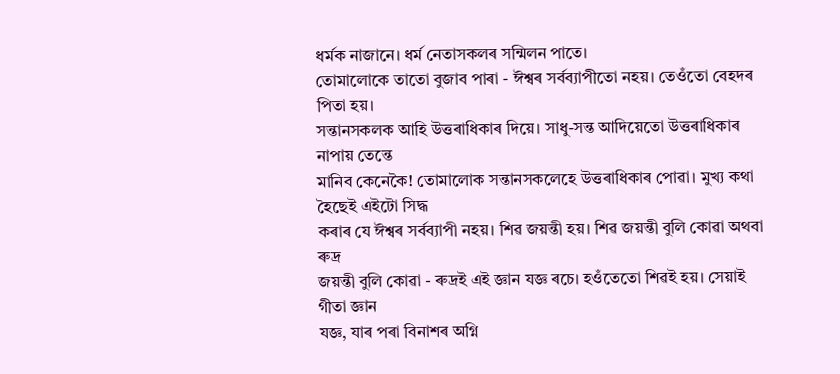ধৰ্মক নাজানে। ধৰ্ম নেতাসকলৰ সন্মিলন পাতে।
তোমালোকে তাতো বুজাব পাৰা - ঈশ্বৰ সৰ্বব্যাপীতো নহয়। তেওঁতো বেহদৰ পিতা হয়।
সন্তানসকলক আহি উত্তৰাধিকাৰ দিয়ে। সাধু-সন্ত আদিয়েতো উত্তৰাধিকাৰ নাপায় তেন্তে
মানিব কেনেকৈ! তোমালোক সন্তানসকলেহে উত্তৰাধিকাৰ পোৱা। মুখ্য কথা হৈছেই এইটো সিদ্ধ
কৰাৰ যে ঈশ্বৰ সৰ্বব্যাপী নহয়। শিৱ জয়ন্তী হয়। শিৱ জয়ন্তী বুলি কোৱা অথবা ৰুদ্ৰ
জয়ন্তী বুলি কোৱা - ৰুদ্ৰই এই জ্ঞান যজ্ঞ ৰচে। হওঁতেতো শিৱই হয়। সেয়াই গীতা জ্ঞান
যজ্ঞ, যাৰ পৰা বিনাশৰ অগ্নি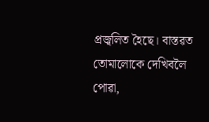প্রজ্বলিত হৈছে। বাস্তৱত তোমালোকে দেখিবলৈ পোৱা,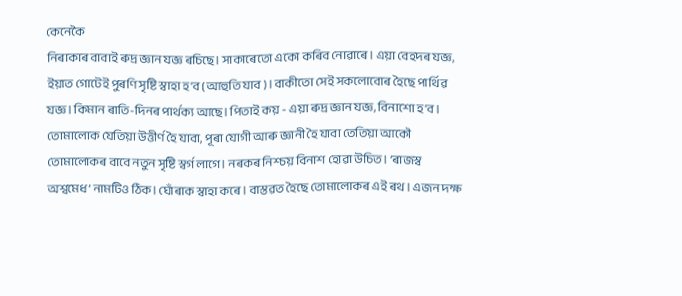কেনেকৈ
নিৰাকাৰ বাবাই ৰুদ্ৰ জ্ঞান যজ্ঞ ৰচিছে। সাকাৰেতো একো কৰিব নোৱাৰে। এয়া বেহদৰ যজ্ঞ,
ইয়াত গোটেই পুৰণি সৃষ্টি স্বাহা হ'ব (আহুতি যাব)। বাকীতো সেই সকলোবোৰ হৈছে পাৰ্থিৱ
যজ্ঞ। কিমান ৰাতি-দিনৰ পাৰ্থক্য আছে। পিতাই কয় - এয়া ৰুদ্ৰ জ্ঞান যজ্ঞ, বিনাশো হ'ব।
তোমালোক যেতিয়া উত্তীৰ্ণ হৈ যাবা, পূৰা যোগী আৰু জ্ঞানী হৈ যাবা তেতিয়া আকৌ
তোমালোকৰ বাবে নতুন সৃষ্টি স্বৰ্গ লাগে। নৰকৰ নিশ্চয় বিনাশ হোৱা উচিত। ‘ৰাজস্ব
অশ্বমেধ’ নামটিও ঠিক। ঘোঁৰাক স্বাহা কৰে। বাস্তৱত হৈছে তোমালোকৰ এই ৰথ। এজন দক্ষ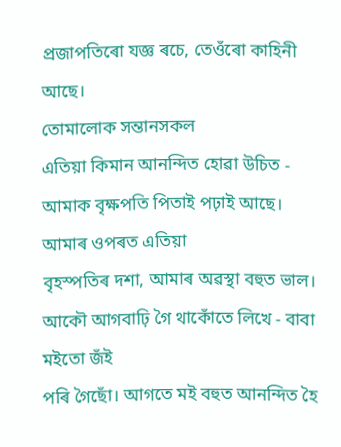প্ৰজাপতিৰো যজ্ঞ ৰচে, তেওঁৰো কাহিনী আছে।
তোমালোক সন্তানসকল
এতিয়া কিমান আনন্দিত হোৱা উচিত - আমাক বৃক্ষপতি পিতাই পঢ়াই আছে। আমাৰ ওপৰত এতিয়া
বৃহস্পতিৰ দশা, আমাৰ অৱস্থা বহুত ভাল। আকৌ আগবাঢ়ি গৈ থাকোঁতে লিখে - বাবা মইতো জঁই
পৰি গৈছোঁ। আগতে মই বহুত আনন্দিত হৈ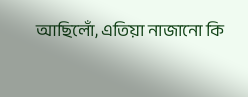আছিলোঁ, এতিয়া নাজানো কি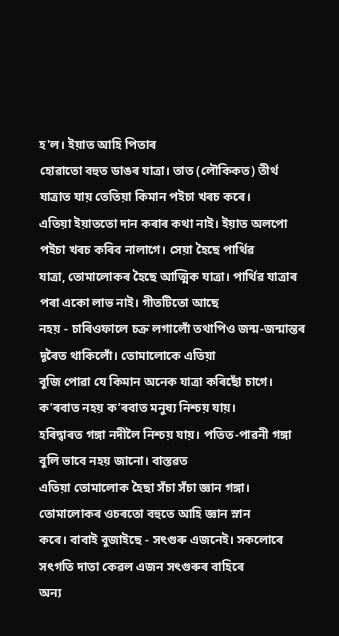হ'ল। ইয়াত আহি পিতাৰ
হোৱাতো বহুত ডাঙৰ যাত্ৰা। তাত (লৌকিকত) তীৰ্থ যাত্ৰাত যায় তেতিয়া কিমান পইচা খৰচ কৰে।
এতিয়া ইয়াততো দান কৰাৰ কথা নাই। ইয়াত অলপো পইচা খৰচ কৰিব নালাগে। সেয়া হৈছে পাৰ্থিৱ
যাত্ৰা, তোমালোকৰ হৈছে আত্মিক যাত্ৰা। পাৰ্থিৱ যাত্ৰাৰ পৰা একো লাভ নাই। গীতটিতো আছে
নহয় - চাৰিওফালে চক্ৰ লগালোঁ তথাপিও জন্ম-জন্মান্তৰ দূৰৈত থাকিলোঁ। তোমালোকে এতিয়া
বুজি পোৱা যে কিমান অনেক যাত্ৰা কৰিছোঁ চাগে। ক’ৰবাত নহয় ক’ৰবাত মনুষ্য নিশ্চয় যায়।
হৰিদ্বাৰত গঙ্গা নদীলৈ নিশ্চয় যায়। পতিত-পাৱনী গঙ্গা বুলি ভাবে নহয় জানো। বাস্তৱত
এতিয়া তোমালোক হৈছা সঁচা সঁচা জ্ঞান গঙ্গা। তোমালোকৰ ওচৰতো বহুতে আহি জ্ঞান স্নান
কৰে। বাবাই বুজাইছে - সৎগুৰু এজনেই। সকলোৰে সৎগতি দাতা কেৱল এজন সৎগুৰুৰ বাহিৰে
অন্য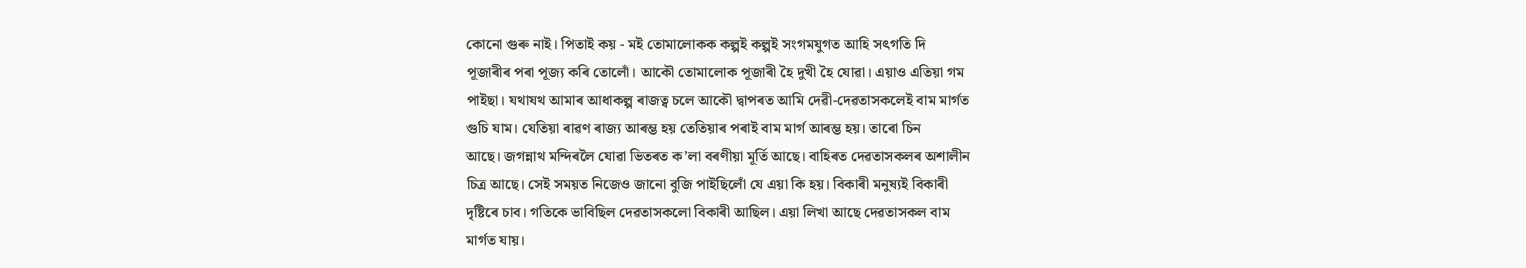কোনো গুৰু নাই। পিতাই কয় - মই তোমালোকক কল্পই কল্পই সংগমযুগত আহি সৎগতি দি
পূজাৰীৰ পৰা পূজ্য কৰি তোলোঁ। আকৌ তোমালোক পূজাৰী হৈ দুখী হৈ যোৱা। এয়াও এতিয়া গম
পাইছা। যথাযথ আমাৰ আধাকল্প ৰাজত্ব চলে আকৌ দ্বাপৰত আমি দেৱী-দেৱতাসকলেই বাম মাৰ্গত
গুচি যাম। যেতিয়া ৰাৱণ ৰাজ্য আৰম্ভ হয় তেতিয়াৰ পৰাই বাম মাৰ্গ আৰম্ভ হয়। তাৰো চিন
আছে। জগন্নাথ মন্দিৰলৈ যোৱা ভিতৰত ক’লা বৰণীয়া মূৰ্তি আছে। বাহিৰত দেৱতাসকলৰ অশালীন
চিত্ৰ আছে। সেই সময়ত নিজেও জানো বুজি পাইছিলোঁ যে এয়া কি হয়। বিকাৰী মনুষ্যই বিকাৰী
দৃষ্টিৰে চাব। গতিকে ভাবিছিল দেৱতাসকলো বিকাৰী আছিল। এয়া লিখা আছে দেৱতাসকল বাম
মাৰ্গত যায়।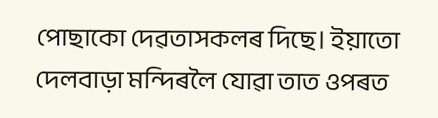পোছাকো দেৱতাসকলৰ দিছে। ইয়াতো দেলবাড়া মন্দিৰলৈ যোৱা তাত ওপৰত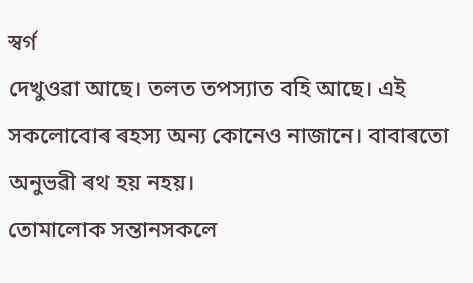স্বৰ্গ
দেখুওৱা আছে। তলত তপস্যাত বহি আছে। এই সকলোবোৰ ৰহস্য অন্য কোনেও নাজানে। বাবাৰতো
অনুভৱী ৰথ হয় নহয়।
তোমালোক সন্তানসকলে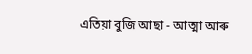এতিয়া বুজি আছা - আত্মা আৰু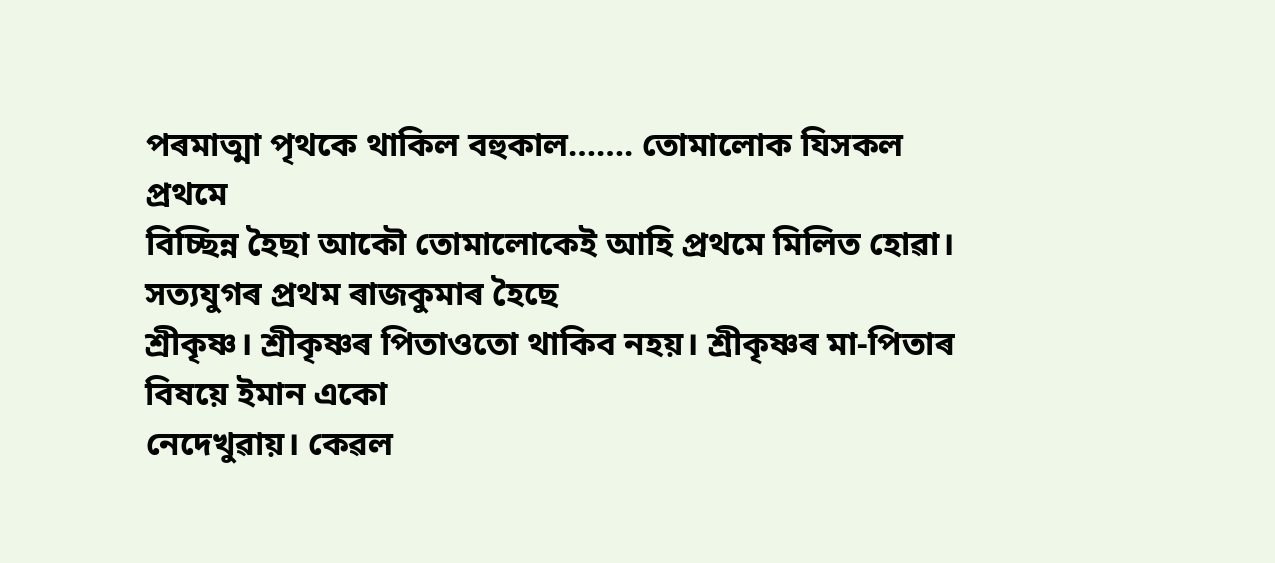পৰমাত্মা পৃথকে থাকিল বহুকাল……. তোমালোক যিসকল প্ৰথমে
বিচ্ছিন্ন হৈছা আকৌ তোমালোকেই আহি প্ৰথমে মিলিত হোৱা। সত্যযুগৰ প্ৰথম ৰাজকুমাৰ হৈছে
শ্ৰীকৃষ্ণ। শ্ৰীকৃষ্ণৰ পিতাওতো থাকিব নহয়। শ্ৰীকৃষ্ণৰ মা-পিতাৰ বিষয়ে ইমান একো
নেদেখুৱায়। কেৱল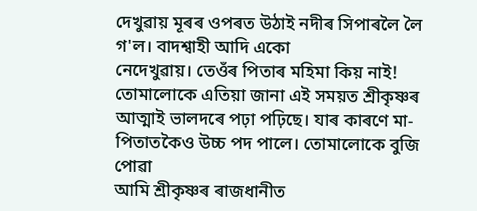দেখুৱায় মূৰৰ ওপৰত উঠাই নদীৰ সিপাৰলৈ লৈ গ'ল। বাদশ্বাহী আদি একো
নেদেখুৱায়। তেওঁৰ পিতাৰ মহিমা কিয় নাই! তোমালোকে এতিয়া জানা এই সময়ত শ্ৰীকৃষ্ণৰ
আত্মাই ভালদৰে পঢ়া পঢ়িছে। যাৰ কাৰণে মা-পিতাতকৈও উচ্চ পদ পালে। তোমালোকে বুজি পোৱা
আমি শ্ৰীকৃষ্ণৰ ৰাজধানীত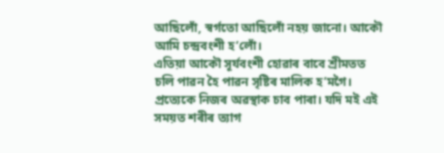আছিলোঁ, স্বৰ্গতো আছিলোঁ নহয় জানো। আকৌ আমি চন্দ্ৰবংশী হ’লোঁ।
এতিয়া আকৌ সূৰ্যবংশী হোৱাৰ বাবে শ্ৰীমতত চলি পাৱন হৈ পাৱন সৃষ্টিৰ মালিক হ’মগৈ।
প্ৰত্যেকে নিজৰ অৱস্থাক চাব পাৰা। যদি মই এই সময়ত শৰীৰ ত্যাগ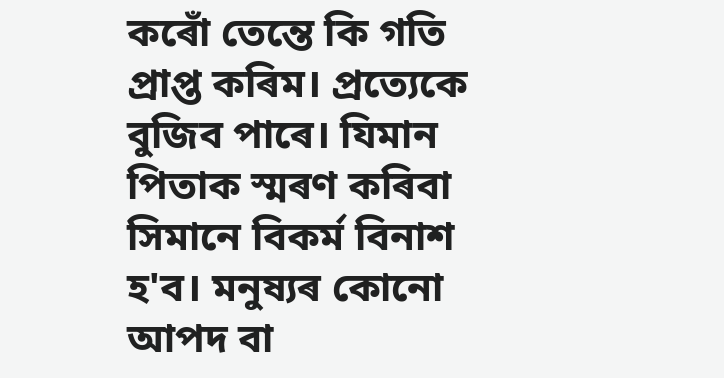কৰোঁ তেন্তে কি গতি
প্ৰাপ্ত কৰিম। প্ৰত্যেকে বুজিব পাৰে। যিমান পিতাক স্মৰণ কৰিবা সিমানে বিকৰ্ম বিনাশ
হ'ব। মনুষ্যৰ কোনো আপদ বা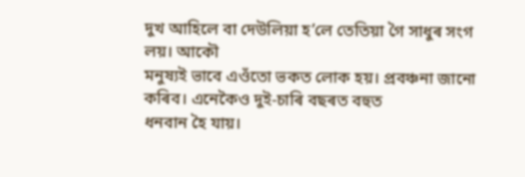দুখ আহিলে বা দেউলিয়া হ’লে তেতিয়া গৈ সাধুৰ সংগ লয়। আকৌ
মনুষ্যই ভাবে এওঁতো ভকত লোক হয়। প্ৰবঞ্চনা জানো কৰিব। এনেকৈও দুই-চাৰি বছৰত বহুত
ধনবান হৈ যায়।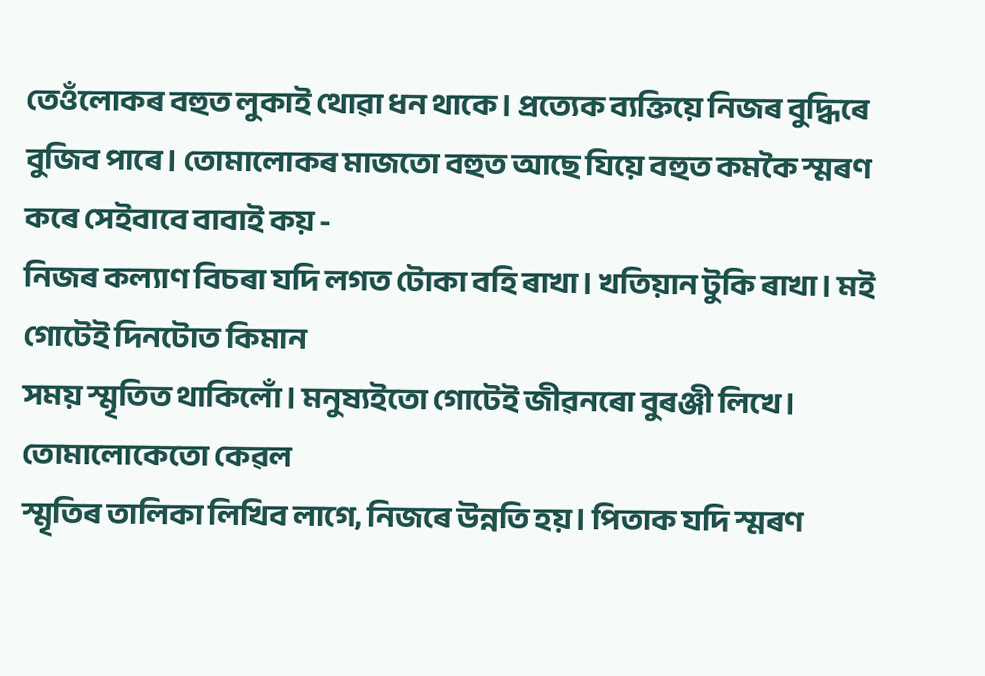তেওঁলোকৰ বহুত লুকাই থোৱা ধন থাকে। প্ৰত্যেক ব্যক্তিয়ে নিজৰ বুদ্ধিৰে
বুজিব পাৰে। তোমালোকৰ মাজতো বহুত আছে যিয়ে বহুত কমকৈ স্মৰণ কৰে সেইবাবে বাবাই কয় -
নিজৰ কল্যাণ বিচৰা যদি লগত টোকা বহি ৰাখা। খতিয়ান টুকি ৰাখা। মই গোটেই দিনটোত কিমান
সময় স্মৃতিত থাকিলোঁ। মনুষ্যইতো গোটেই জীৱনৰো বুৰঞ্জী লিখে। তোমালোকেতো কেৱল
স্মৃতিৰ তালিকা লিখিব লাগে, নিজৰে উন্নতি হয়। পিতাক যদি স্মৰণ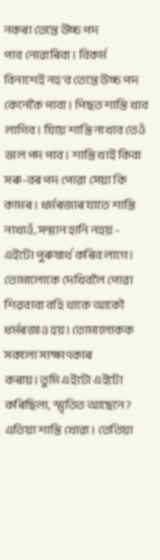নকৰা তেন্তে উচ্চ পদ
পাব নোৱাৰিবা। বিকৰ্ম বিনাশেই নহ'ব তেন্তে উচ্চ পদ কেনেকৈ পাবা। পিছত শাস্তি খাব
লাগিব। যিয়ে শাস্তি নাখাব তেওঁ ভাল পদ পাব। শাস্তি খাই কিবা সৰু-বৰ পদ পোৱা সেয়া কি
কামৰ। ধৰ্মৰজাৰ যাতে শাস্তি নাখাওঁ, সন্মান হানি নহয় - এইটো পুৰুষাৰ্থ কৰিব লাগে।
তোমালোকে দেখিবলৈ পোৱা শিৱবাবা বহি থাকে আকৌ ধৰ্মৰজাও হয়। তোমালোকক সকলো সাক্ষাৎকাৰ
কৰায়। তুমি এইটো এইটো কৰিছিলা, স্মৃতিত আছেনে? এতিয়া শাস্তি খোৱা। তেতিয়া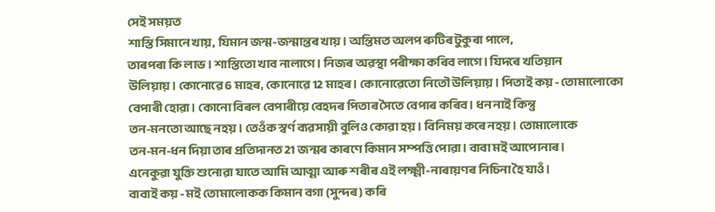সেই সময়ত
শাস্তি সিমানে খায়, যিমান জন্ম-জন্মান্তৰ খায়। অন্তিমত অলপ ৰুটিৰ টুকুৰা পালে,
তাৰপৰা কি লাভ। শাস্তিতো খাব নালাগে। নিজৰ অৱস্থা পৰীক্ষা কৰিব লাগে। যিদৰে খতিয়ান
উলিয়ায়। কোনোৱে 6 মাহৰ, কোনোৱে 12 মাহৰ। কোনোৱেতো নিতৌ উলিয়ায়। পিতাই কয় - তোমালোকো
বেপাৰী হোৱা। কোনো বিৰল বেপাৰীয়ে বেহদৰ পিতাৰ সৈতে বেপাৰ কৰিব। ধন নাই কিন্তু
তন-মনতো আছে নহয়। তেওঁক স্বৰ্ণ ব্যৱসায়ী বুলিও কোৱা হয়। বিনিময় কৰে নহয়। তোমালোকে
তন-মন-ধন দিয়া তাৰ প্ৰতিদানত 21 জন্মৰ কাৰণে কিমান সম্পত্তি পোৱা। বাবা মই আপোনাৰ।
এনেকুৱা যুক্তি শুনোৱা যাতে আমি আত্মা আৰু শৰীৰ এই লক্ষ্মী-নাৰায়ণৰ নিচিনা হৈ যাওঁ।
বাবাই কয় - মই তোমালোকক কিমান বগা (সুন্দৰ) কৰি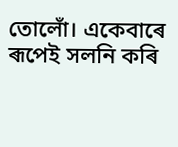তোলোঁ। একেবাৰে ৰূপেই সলনি কৰি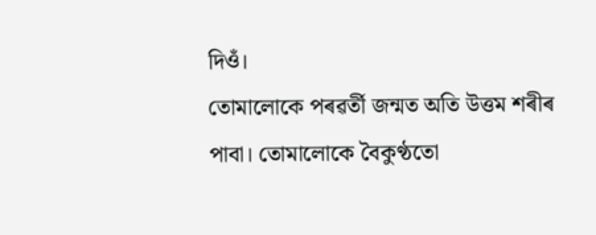দিওঁ।
তোমালোকে পৰৱৰ্তী জন্মত অতি উত্তম শৰীৰ পাবা। তোমালোকে বৈকুণ্ঠতো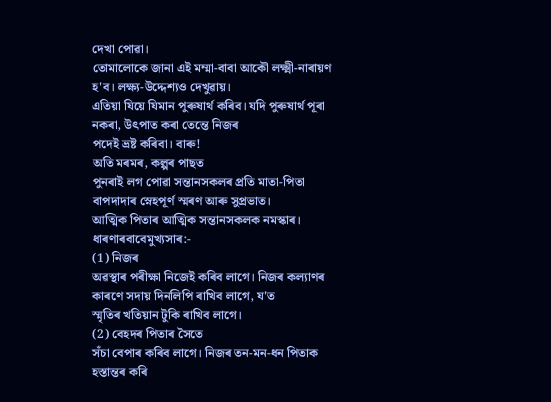দেখা পোৱা।
তোমালোকে জানা এই মম্মা-বাবা আকৌ লক্ষ্মী-নাৰায়ণ হ'ব। লক্ষ্য-উদ্দেশ্যও দেখুৱায়।
এতিয়া যিয়ে যিমান পুৰুষাৰ্থ কৰিব। যদি পুৰুষাৰ্থ পূৰা নকৰা, উৎপাত কৰা তেন্তে নিজৰ
পদেই ভ্ৰষ্ট কৰিবা। বাৰু!
অতি মৰমৰ, কল্পৰ পাছত
পুনৰাই লগ পোৱা সন্তানসকলৰ প্ৰতি মাতা-পিতা বাপদাদাৰ স্নেহপূৰ্ণ স্মৰণ আৰু সুপ্ৰভাত।
আত্মিক পিতাৰ আত্মিক সন্তানসকলক নমস্কাৰ।
ধাৰণাৰবাবেমুখ্যসাৰ:-
(1) নিজৰ
অৱস্থাৰ পৰীক্ষা নিজেই কৰিব লাগে। নিজৰ কল্যাণৰ কাৰণে সদায় দিনলিপি ৰাখিব লাগে, য'ত
স্মৃতিৰ খতিয়ান টুকি ৰাখিব লাগে।
(2) বেহদৰ পিতাৰ সৈতে
সঁচা বেপাৰ কৰিব লাগে। নিজৰ তন-মন-ধন পিতাক হস্তান্তৰ কৰি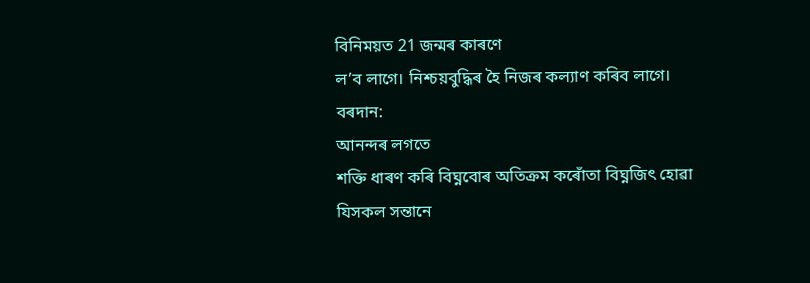বিনিময়ত 21 জন্মৰ কাৰণে
ল’ব লাগে। নিশ্চয়বুদ্ধিৰ হৈ নিজৰ কল্যাণ কৰিব লাগে।
বৰদান:
আনন্দৰ লগতে
শক্তি ধাৰণ কৰি বিঘ্নবোৰ অতিক্ৰম কৰোঁতা বিঘ্নজিৎ হোৱা
যিসকল সন্তানে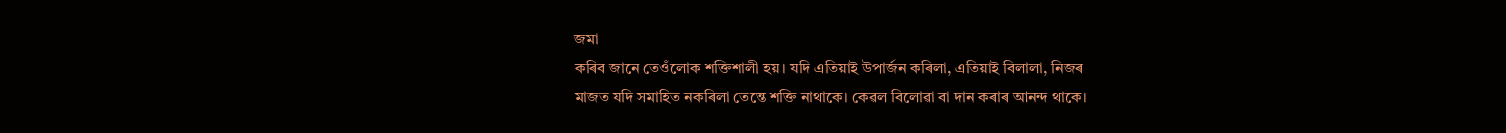জমা
কৰিব জানে তেওঁলোক শক্তিশালী হয়। যদি এতিয়াই উপাৰ্জন কৰিলা, এতিয়াই বিলালা, নিজৰ
মাজত যদি সমাহিত নকৰিলা তেন্তে শক্তি নাথাকে। কেৱল বিলোৱা বা দান কৰাৰ আনন্দ থাকে।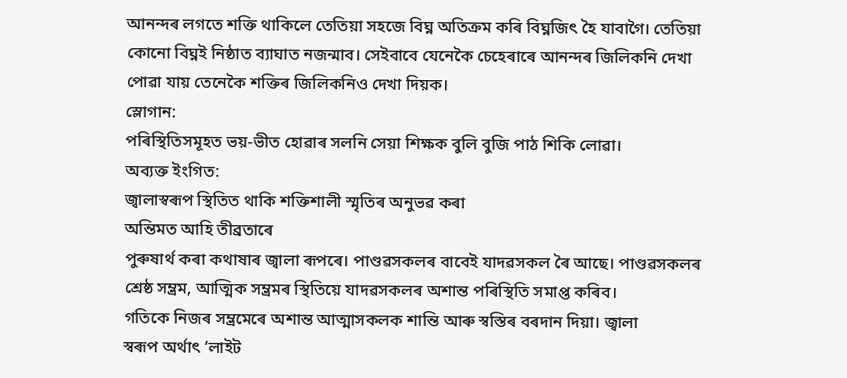আনন্দৰ লগতে শক্তি থাকিলে তেতিয়া সহজে বিঘ্ন অতিক্ৰম কৰি বিঘ্নজিৎ হৈ যাবাগৈ। তেতিয়া
কোনো বিঘ্নই নিষ্ঠাত ব্যাঘাত নজন্মাব। সেইবাবে যেনেকৈ চেহেৰাৰে আনন্দৰ জিলিকনি দেখা
পোৱা যায় তেনেকৈ শক্তিৰ জিলিকনিও দেখা দিয়ক।
স্লোগান:
পৰিস্থিতিসমূহত ভয়-ভীত হোৱাৰ সলনি সেয়া শিক্ষক বুলি বুজি পাঠ শিকি লোৱা।
অব্যক্ত ইংগিত:
জ্বালাস্বৰূপ স্থিতিত থাকি শক্তিশালী স্মৃতিৰ অনুভৱ কৰা
অন্তিমত আহি তীব্ৰতাৰে
পুৰুষাৰ্থ কৰা কথাষাৰ জ্বালা ৰূপৰে। পাণ্ডৱসকলৰ বাবেই যাদৱসকল ৰৈ আছে। পাণ্ডৱসকলৰ
শ্ৰেষ্ঠ সম্ভ্ৰম, আত্মিক সম্ভ্ৰমৰ স্থিতিয়ে যাদৱসকলৰ অশান্ত পৰিস্থিতি সমাপ্ত কৰিব।
গতিকে নিজৰ সম্ভ্ৰমেৰে অশান্ত আত্মাসকলক শান্তি আৰু স্বস্তিৰ বৰদান দিয়া। জ্বালা
স্বৰূপ অৰ্থাৎ ‘লাইট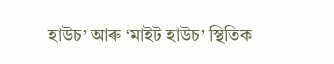হাউচ’ আৰু ‘মাইট হাউচ’ স্থিতিক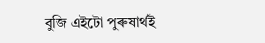বুজি এইটো পুৰুষাৰ্থই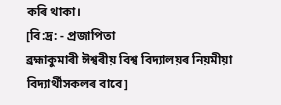কৰি থাকা।
[বি:দ্ৰ: - প্ৰজাপিতা
ব্ৰহ্মাকুমাৰী ঈশ্বৰীয় বিশ্ব বিদ্যালয়ৰ নিয়মীয়া বিদ্যাৰ্থীসকলৰ বাবে]